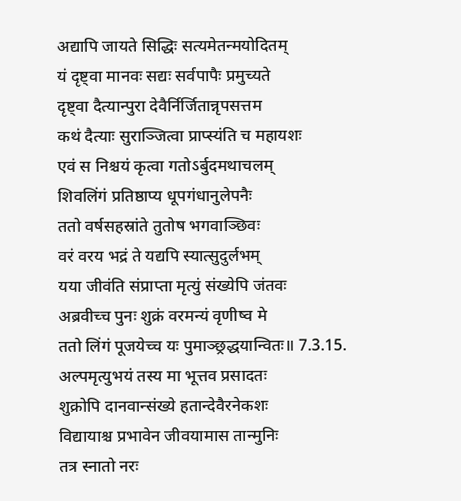अद्यापि जायते सिद्धिः सत्यमेतन्मयोदितम्
यं दृष्ट्वा मानवः सद्यः सर्वपापैः प्रमुच्यते
दृष्ट्वा दैत्यान्पुरा देवैर्निर्जितान्नृपसत्तम
कथं दैत्याः सुराञ्जित्वा प्राप्स्यंति च महायशः
एवं स निश्चयं कृत्वा गतोऽर्बुदमथाचलम्
शिवलिंगं प्रतिष्ठाप्य धूपगंधानुलेपनैः
ततो वर्षसहस्रांते तुतोष भगवाञ्छिवः
वरं वरय भद्रं ते यद्यपि स्यात्सुदुर्लभम्
यया जीवंति संप्राप्ता मृत्युं संख्येपि जंतवः
अब्रवीच्च पुनः शुक्रं वरमन्यं वृणीष्व मे
ततो लिंगं पूजयेच्च यः पुमाञ्छ्रद्धयान्वितः॥ 7.3.15.
अल्पमृत्युभयं तस्य मा भूत्तव प्रसादतः
शुक्रोपि दानवान्संख्ये हतान्देवैरनेकशः
विद्यायाश्च प्रभावेन जीवयामास तान्मुनिः
तत्र स्नातो नरः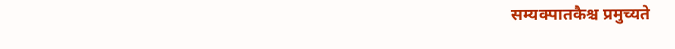सम्यक्पातकैश्च प्रमुच्यते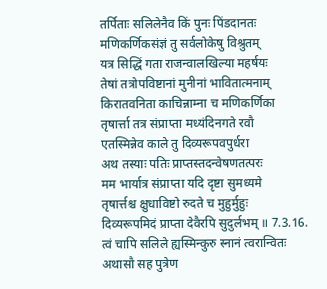तर्पिताः सलिलेनैव किं पुनः पिंडदानतः
मणिकर्णिकसंज्ञं तु सर्वलोकेषु विश्रुतम्
यत्र सिद्धिं गता राजन्वालखिल्या महर्षयः
तेषां तत्रोपविष्टानां मुनीनां भावितात्मनाम्
किरातवनिता काचिन्नाम्ना च मणिकर्णिका
तृषार्त्ता तत्र संप्राप्ता मध्यंदिनगते रवौ
एतस्मिन्नेव काले तु दिव्यरूपवपुर्धरा
अथ तस्याः पतिः प्राप्तस्तदन्वेषणतत्परः
मम भार्यात्र संप्राप्ता यदि दृष्टा सुमध्यमे
तृषार्त्तश्च क्षुधाविष्टो रुदते च मुहुर्मुहुः
दिव्यरूपमिदं प्राप्ता देवैरपि सुदुर्लभम् ॥ 7.3.16.
त्वं चापि सलिले ह्यस्मिन्कुरु स्नानं त्वरान्वितः
अथासौ सह पुत्रेण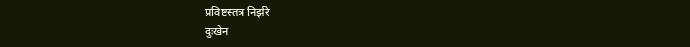प्रविष्टस्तत्र निर्झरे
दुःखेन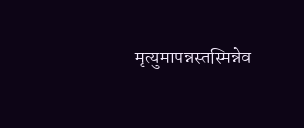मृत्युमापन्नस्तस्मिन्नेव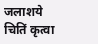जलाशये
चितिं कृत्वा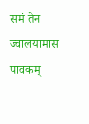समं तेन ज्वालयामास पावकम्